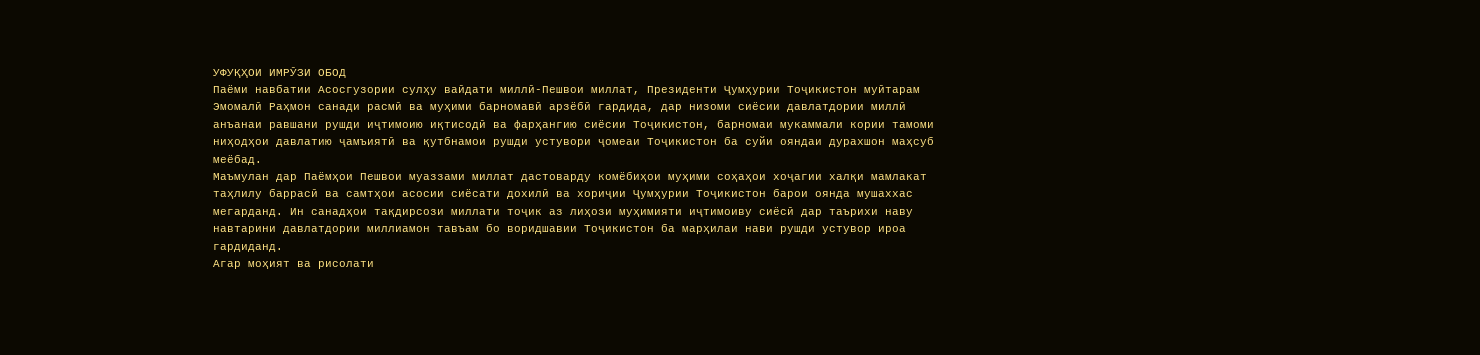УФУҚҲОИ ИМРӮЗИ ОБОД
Паёми навбатии Асосгузории сулҳу ваӣдати миллӣ-Пешвои миллат, Президенти Ҷумҳурии Тоҷикистон муӣтарам Эмомалӣ Раҳмон санади расмӣ ва муҳими барномавӣ арзёбӣ гардида, дар низоми сиёсии давлатдории миллӣ анъанаи равшани рушди иҷтимоию иқтисодӣ ва фарҳангию сиёсии Тоҷикистон, барномаи мукаммали кории тамоми ниҳодҳои давлатию ҷамъиятӣ ва қутбнамои рушди устувори ҷомеаи Тоҷикистон ба суйи ояндаи дурахшон маҳсуб меёбад.
Маъмулан дар Паёмҳои Пешвои муаззами миллат дастоварду комёбиҳои муҳими соҳаҳои хоҷагии халқи мамлакат таҳлилу баррасӣ ва самтҳои асосии сиёсати дохилӣ ва хориҷии Ҷумҳурии Тоҷикистон барои оянда мушаххас мегарданд. Ин санадҳои тақдирсози миллати тоҷик аз лиҳози муҳимияти иҷтимоиву сиёсӣ дар таърихи наву навтарини давлатдории миллиамон тавъам бо воридшавии Тоҷикистон ба марҳилаи нави рушди устувор ироа гардиданд.
Агар моҳият ва рисолати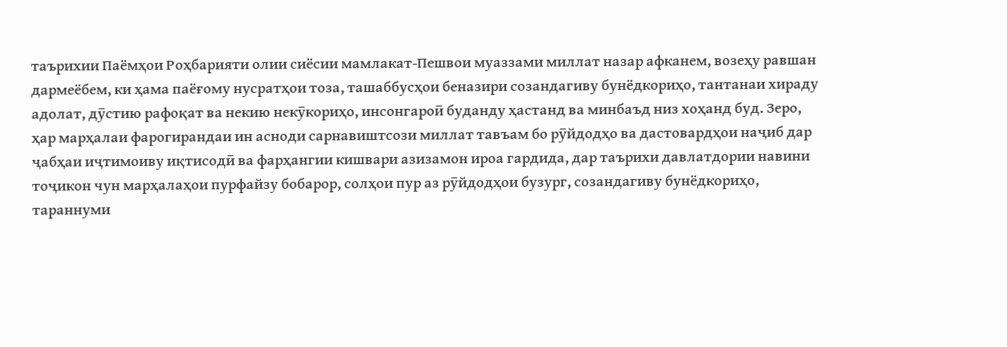таърихии Паёмҳои Роҳбарияти олии сиёсии мамлакат-Пешвои муаззами миллат назар афканем, возеҳу равшан дармеёбем, ки ҳама паёғому нусратҳои тоза, ташаббусҳои беназири созандагиву бунёдкориҳо, тантанаи хираду адолат, дӯстию рафоқат ва некию некӯкориҳо, инсонгароӣ буданду ҳастанд ва минбаъд низ хоҳанд буд. Зеро, ҳар марҳалаи фарогирандаи ин асноди сарнавиштсози миллат тавъам бо рӯйдодҳо ва дастовардҳои наҷиб дар ҷабҳаи иҷтимоиву иқтисодӣ ва фарҳангии кишвари азизамон ироа гардида, дар таърихи давлатдории навини тоҷикон чун марҳалаҳои пурфайзу бобарор, солҳои пур аз рӯйдодҳои бузург, созандагиву бунёдкориҳо, тараннуми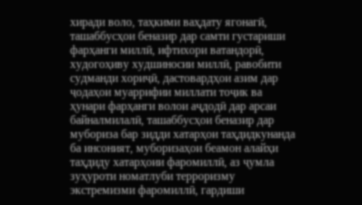хиради воло, таҳкими ваҳдату ягонагӣ, ташаббусҳои беназир дар самти густариши фарҳанги миллӣ, ифтихори ватандорӣ, худогоҳиву худшиносии миллӣ, равобити судманди хориҷӣ, дастовардҳои азим дар ҷодаҳои муаррифии миллати тоҷик ва ҳунари фарҳанги волои аҷдодӣ дар арсаи байналмилалӣ, ташаббусҳои беназир дар мубориза бар зидди хатарҳои таҳдидкунанда ба инсоният, муборизаҳои беамон алайҳи таҳдиду хатарҳоии фаромиллӣ, аз ҷумла зуҳуроти номатлуби терроризму экстремизми фаромиллӣ, гардиши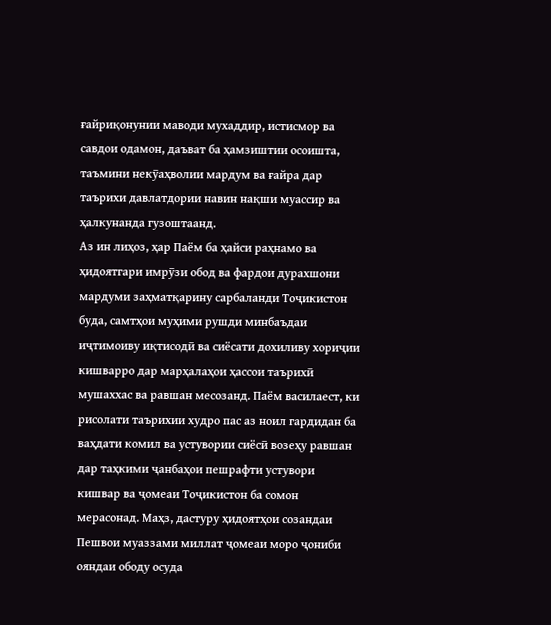ғайриқонунии маводи мухаддир, истисмор ва савдои одамон, даъват ба ҳамзиштии осоишта, таъмини некӯаҳволии мардум ва ғайра дар таърихи давлатдории навин нақши муассир ва ҳалкунанда гузоштаанд.
Аз ин лиҳоз, ҳар Паём ба ҳайси раҳнамо ва ҳидоятгари имрӯзи обод ва фардои дурахшони мардуми заҳматқарину сарбаланди Тоҷикистон буда, самтҳои муҳими рушди минбаъдаи иҷтимоиву иқтисодӣ ва сиёсати дохиливу хориҷии кишварро дар марҳалаҳои ҳассои таърихӣ мушаххас ва равшан месозанд. Паём василаест, ки рисолати таърихии худро пас аз ноил гардидан ба ваҳдати комил ва устувории сиёсӣ возеҳу равшан дар таҳкими ҷанбаҳои пешрафти устувори кишвар ва ҷомеаи Тоҷикистон ба сомон мерасонад. Маҳз, дастуру ҳидоятҳои созандаи Пешвои муаззами миллат ҷомеаи моро ҷониби ояндаи ободу осуда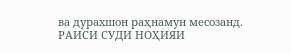ва дурахшон раҳнамун месозанд.
РАИСИ СУДИ НОҲИЯИ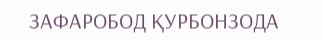ЗАФАРОБОД ҚУРБОНЗОДА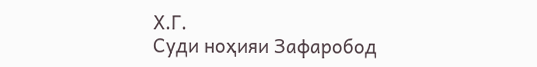Х.Г.
Суди ноҳияи Зафаробод